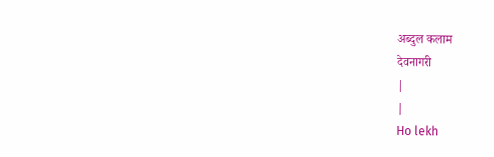अब्दुल कलाम
देवनागरी
|
|
Ho lekh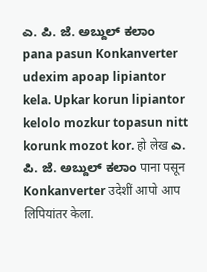ಎ. ಪಿ. ಜೆ. ಅಬ್ದುಲ್ ಕಲಾಂ pana pasun Konkanverter udexim apoap lipiantor kela. Upkar korun lipiantor kelolo mozkur topasun nitt korunk mozot kor. हो लेख ಎ. ಪಿ. ಜೆ. ಅಬ್ದುಲ್ ಕಲಾಂ पाना पसून Konkanverter उदेशीं आपो आप लिपियांतर केला.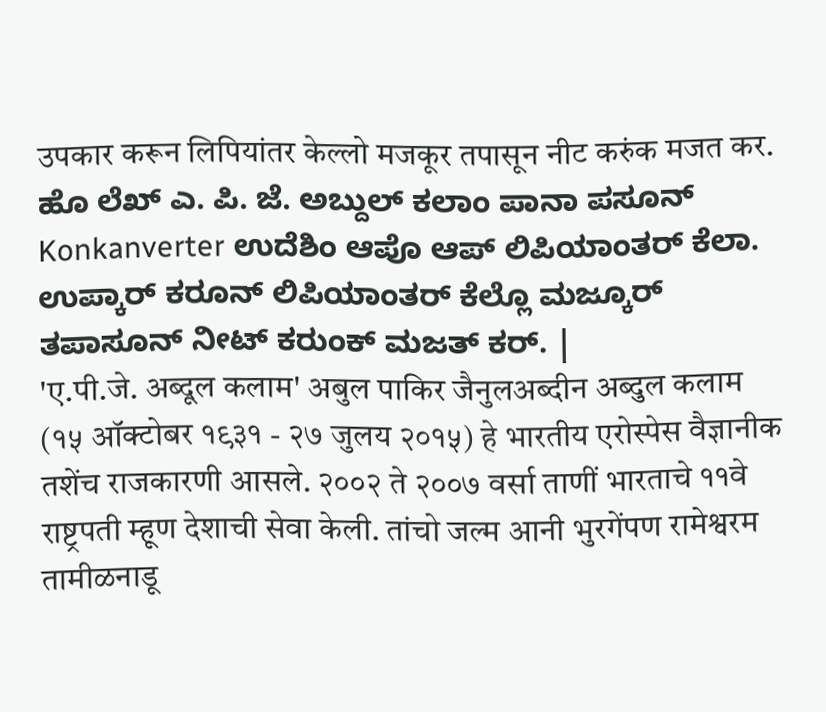उपकार करून लिपियांतर केल्लो मजकूर तपासून नीट करुंक मजत कर. ಹೊ ಲೆಖ್ ಎ. ಪಿ. ಜೆ. ಅಬ್ದುಲ್ ಕಲಾಂ ಪಾನಾ ಪಸೂನ್ Konkanverter ಉದೆಶಿಂ ಆಪೊ ಆಪ್ ಲಿಪಿಯಾಂತರ್ ಕೆಲಾ. ಉಪ್ಕಾರ್ ಕರೂನ್ ಲಿಪಿಯಾಂತರ್ ಕೆಲ್ಲೊ ಮಜ್ಕೂರ್ ತಪಾಸೂನ್ ನೀಟ್ ಕರುಂಕ್ ಮಜತ್ ಕರ್. |
'ए.पी.जे. अब्दूल कलाम' अबुल पाकिर जैनुलअब्दीन अब्दुल कलाम (१५ ऑक्टोबर १९३१ - २७ जुलय २०१५) हे भारतीय एरोस्पेस वैज्ञानीक तशेंच राजकारणी आसले. २००२ ते २००७ वर्सा ताणीं भारताचे ११वे राष्ट्रपती म्हूण देशाची सेवा केली. तांचो जल्म आनी भुरगेंपण रामेश्वरम तामीळनाडू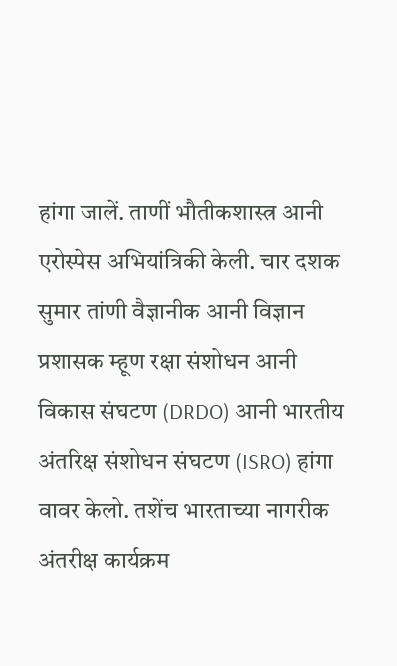हांगा जालें. ताणीं भौतीकशास्त्र आनी एरोस्पेस अभियांत्रिकी केली. चार दशक सुमार तांणी वैज्ञानीक आनी विज्ञान प्रशासक म्हूण रक्षा संशोधन आनी विकास संघटण (DRDO) आनी भारतीय अंतरिक्ष संशोधन संघटण (ISRO) हांगा वावर केलो. तशेंच भारताच्या नागरीक अंतरीक्ष कार्यक्रम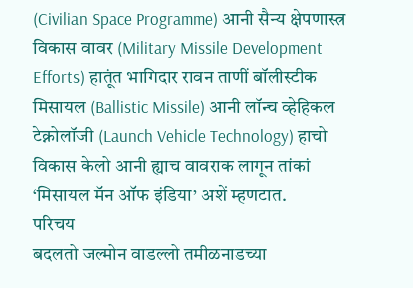(Civilian Space Programme) आनी सैन्य क्षेपणास्त्र विकास वावर (Military Missile Development Efforts) हातूंत भागिदार रावन ताणीं बॉलीस्टीक मिसायल (Ballistic Missile) आनी लॉन्च व्हेहिकल टेक्नोलॉजी (Launch Vehicle Technology) हाचो विकास केलो आनी ह्याच वावराक लागून तांकां ‘मिसायल मॅन ऑफ इंडिया’ अशें म्हणटात.
परिचय
बदलतो जल्मोन वाडल्लो तमीळनाडच्या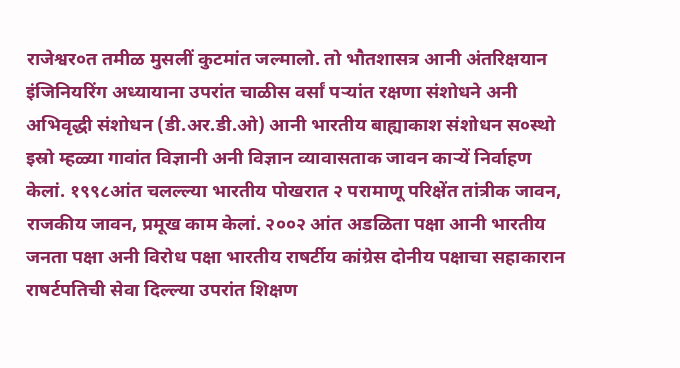राजेश्वर०त तमीळ मुसलीं कुटमांत जल्मालो. तो भौतशासत्र आनी अंतरिक्षयान इंजिनियरिंग अध्यायाना उपरांत चाळीस वर्सां पऱ्यांत रक्षणा संशोधने अनी अभिवृद्धी संशोधन (डी.अर.डी.ओ) आनी भारतीय बाह्याकाश संशोधन स०स्थो इस्रो म्हळ्या गावांत विज्ञानी अनी विज्ञान व्यावासताक जावन काऱ्यें निर्वाहण केलां. १९९८आंत चलल्ल्या भारतीय पोखरात २ परामाणू परिक्षेंत तांत्रीक जावन, राजकीय जावन, प्रमूख काम केलां. २००२ आंत अडळिता पक्षा आनी भारतीय जनता पक्षा अनी विरोध पक्षा भारतीय राषर्टीय कांग्रेस दोनीय पक्षाचा सहाकारान राषर्टपतिची सेवा दिल्ल्या उपरांत शिक्षण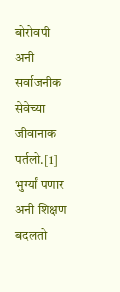बोरोवपी अनी सर्वाजनीक सेवेच्या जीवानाक पर्तलो.[1]
भुर्ग्यां पणार अनी शिक्षण
बदलतो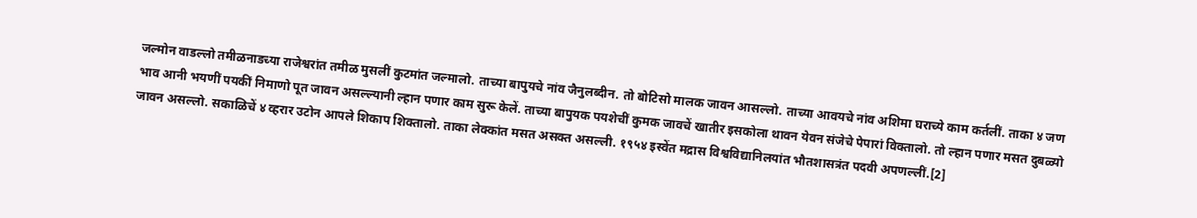जल्मोन वाडल्लो तमीळनाडच्या राजेश्वरांत तमीळ मुसलीं कुटमांत जल्मालो. ताच्या बापुयचे नांव जैनुलब्दीन. तो बोटिसो मालक जावन आसल्लो. ताच्या आवयचे नांव अशिमा घराच्ये काम कर्तलीं. ताका ४ जण भाव आनी भयणीं पयकीं निमाणो पूत जावन असल्ल्यानी ल्हान पणार काम सुरू केलें. ताच्या बापुयक पयशेचीं कुमक जावचें खातीर इसकोला थावन येवन संजेचे पेपारां विक्तालो. तो ल्हान पणार मसत दुबळ्यो जावन असल्लो. सकाळिचें ४ व्हरार उटोन आपले शिकाप शिक्तालो. ताका लेक्कांत मसत असक्त असल्ली. १९५४ इस्वेंत मद्रास विश्वविद्यानिलयांत भौतशासत्रंत पदवी अपणल्लीं.[2]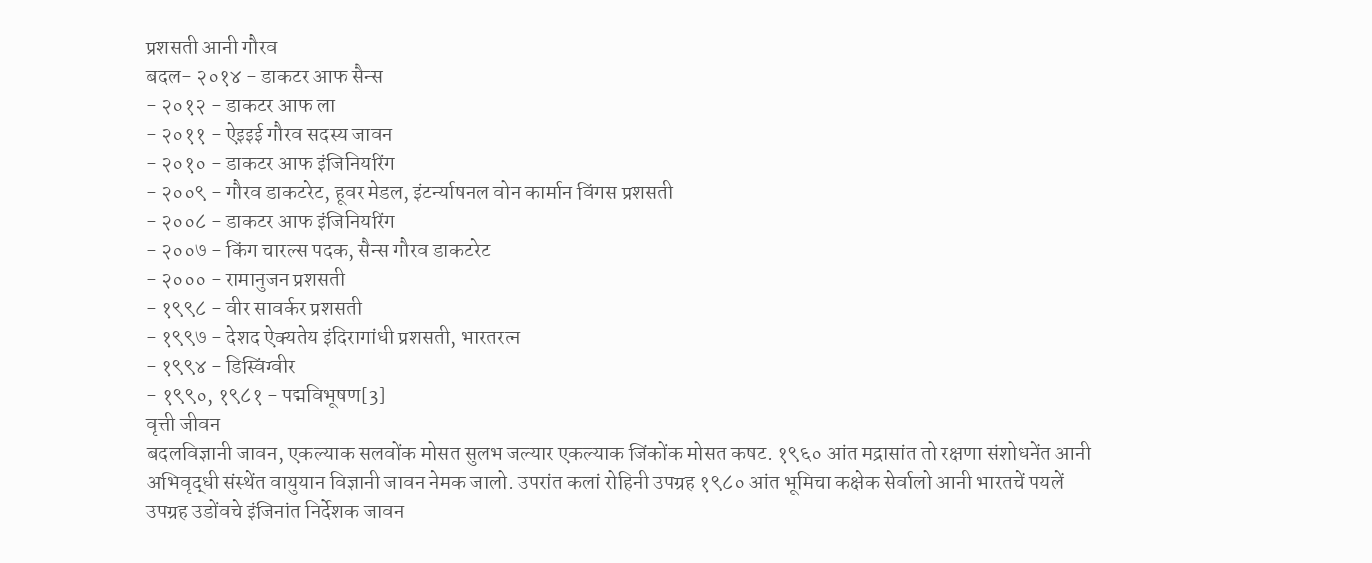प्रशसती आनी गौरव
बदल- २०१४ - डाकटर आफ सैन्स
- २०१२ - डाकटर आफ ला
- २०११ - ऐइइई गौरव सदस्य जावन
- २०१० - डाकटर आफ इंजिनियरिंग
- २००९ - गौरव डाकटरेट, हूवर मेडल, इंटर्न्याषनल वोन कार्मान विंगस प्रशसती
- २००८ - डाकटर आफ इंजिनियरिंग
- २००७ - किंग चारल्स पदक, सैन्स गौरव डाकटरेट
- २००० - रामानुजन प्रशसती
- १९९८ - वीर सावर्कर प्रशसती
- १९९७ - देशद ऐक्यतेय इंदिरागांधी प्रशसती, भारतरत्न
- १९९४ - डिस्विंग्वीर
- १९९०, १९८१ - पद्मविभूषण[3]
वृत्ती जीवन
बदलविज्ञानी जावन, एकल्याक सलवोंक मोसत सुलभ जल्यार एकल्याक जिंकोंक मोसत कषट. १९६० आंत मद्रासांत तो रक्षणा संशोधनेंत आनी अभिवृद्धी संस्थेंत वायुयान विज्ञानी जावन नेमक जालो. उपरांत कलां रोहिनी उपग्रह १९८० आंत भूमिचा कक्षेक सेर्वालो आनी भारतचें पयलें उपग्रह उडोंवचे इंजिनांत निर्देशक जावन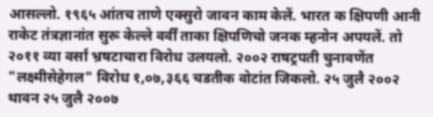आसल्लो. १९६५ आंतच ताणे एक्सुरो जावन काम केलें. भारत क क्षिपणी आनी राकेट तंत्रज्ञानांत सुरू केल्ले वर्वीं ताका क्षिपणिचो जनक म्हनोन अपयलें. तो २०११ व्या वर्सां भ्रषटाचारा विरोध उलयलो. २००२ राषट्रपती चुनावणेंत "लक्ष्मीसेहेगल" विरोध १,०७,३६६ चडतीक वोटांत जिकलो. २५ जुलै २००२ थावन २५ जुलै २००७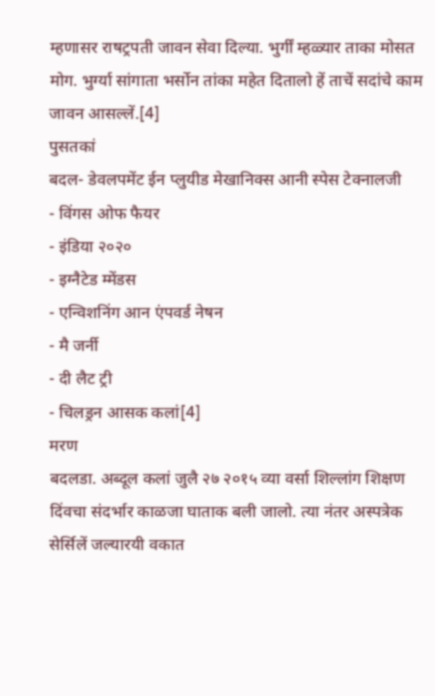म्हणासर राषट्रपती जावन सेवा दिल्या. भुर्गीं म्हळ्यार ताका मोसत मोग. भुर्ग्या सांगाता भर्सोन तांका महेत दितालो हें ताचें सदांचे काम जावन आसल्लें.[4]
पुसतकां
बदल- डेवलपमेंट ईन प्लुयीड मेखानिक्स आनी स्पेस टेक्नालजी
- विंगस ओफ फैयर
- इंडिया २०२०
- इग्नैटेड म्मेंडस
- एन्विशनिंग आन एंपवर्ड नेषन
- मै जर्नी
- दी लैट ट्री
- चिलड्रन आसक कलां[4]
मरण
बदलडा. अब्दूल कलां जुलै २७ २०१५ व्या वर्सा शिल्लांग शिक्षण दिंवचा संदर्भार काळजा घाताक बली जालो. त्या नंतर अस्पत्रेक सेर्सिलें जल्यारयी वकात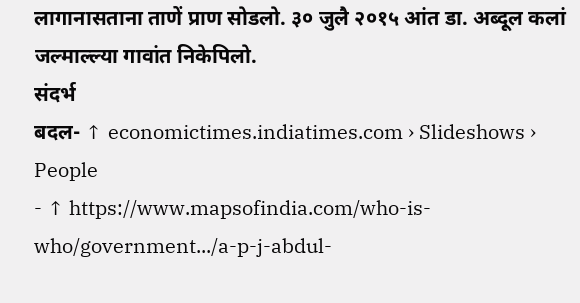लागानासताना ताणें प्राण सोडलो. ३० जुलै २०१५ आंत डा. अब्दूल कलां जल्माल्ल्या गावांत निकेपिलो.
संदर्भ
बदल- ↑ economictimes.indiatimes.com › Slideshows › People
- ↑ https://www.mapsofindia.com/who-is-who/government.../a-p-j-abdul-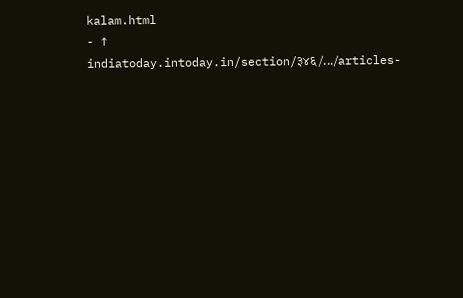kalam.html
- ↑ indiatoday.intoday.in/section/३४६/.../articles-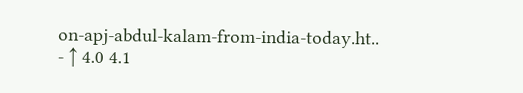on-apj-abdul-kalam-from-india-today.ht..
- ↑ 4.0 4.1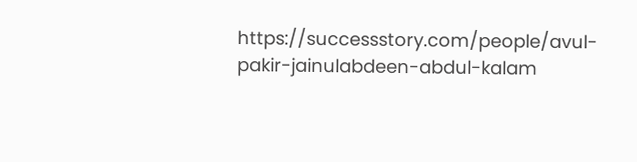https://successstory.com/people/avul-pakir-jainulabdeen-abdul-kalam